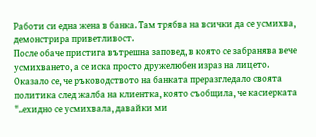Работи си една жена в банка. Там трябва на всички да се усмихва, демонстрира приветливост.
После обаче пристига вътрешна заповед, в която се забранява вече усмихването, а се иска просто дружелюбен израз на лицето.
Оказало се, че ръководството на банката преразгледало своята политика след жалба на клиентка, която съобщила, че касиерката "..ехидно се усмихвала, давайки ми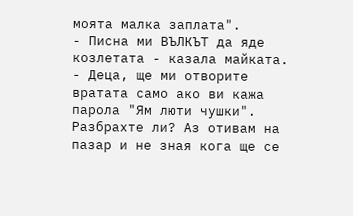моята малка заплата".
- Писна ми ВЪЛКЪТ да яде козлетата - казала майката.
- Деца, ще ми отворите вратата само ако ви кажа парола "Ям люти чушки". Разбрахте ли? Аз отивам на пазар и не зная кога ще се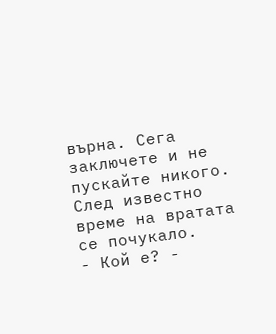върна. Сега заключете и не пускайте никого.
След известно време на вратата се почукало.
- Кой е? -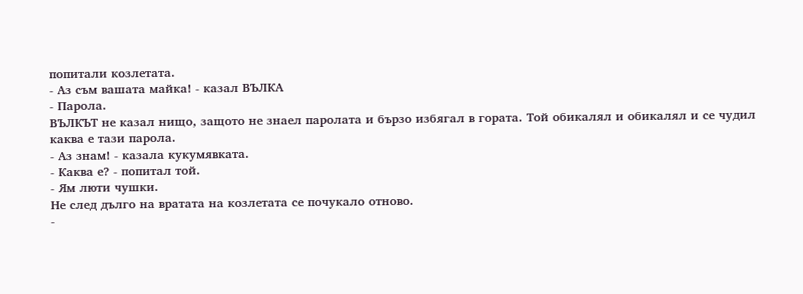попитали козлетата.
- Аз съм вашата майка! - казал ВЪЛКА
- Парола.
ВЪЛКЪТ не казал нищо, защото не знаел паролата и бързо избягал в гората. Той обикалял и обикалял и се чудил каква е тази парола.
- Аз знам! - казала кукумявката.
- Каква е? - попитал той.
- Ям люти чушки.
Не след дълго на вратата на козлетата се почукало отново.
-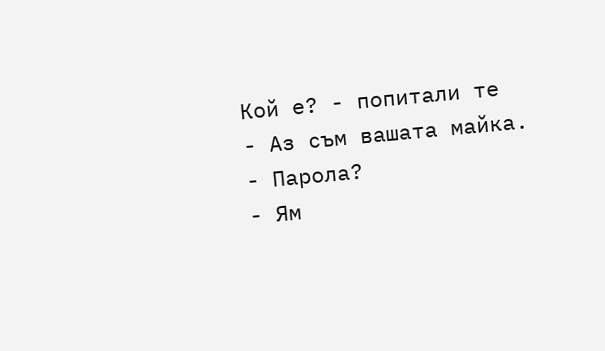Кой е? - попитали те
- Аз съм вашата майка.
- Парола?
- Ям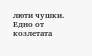люти чушки.
Едно от козлетата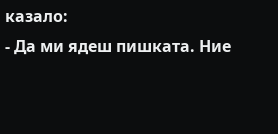казало:
- Да ми ядеш пишката. Ние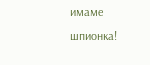имаме шпионка!